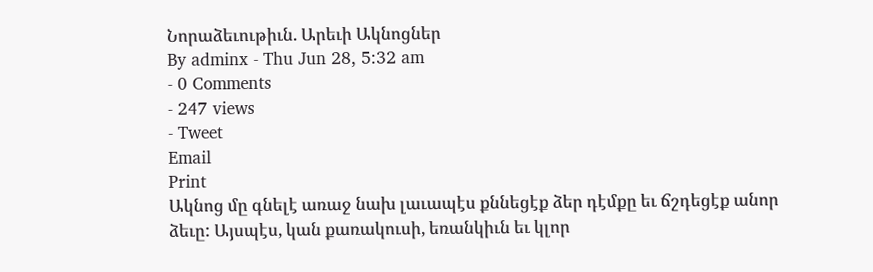Նորաձեւութիւն. Արեւի Ակնոցներ
By adminx - Thu Jun 28, 5:32 am
- 0 Comments
- 247 views
- Tweet
Email
Print
Ակնոց մը գնելէ առաջ նախ լաւապէս քննեցէք ձեր դէմքը եւ ճշդեցէք անոր ձեւը: Այսպէս, կան քառակուսի, եռանկիւն եւ կլոր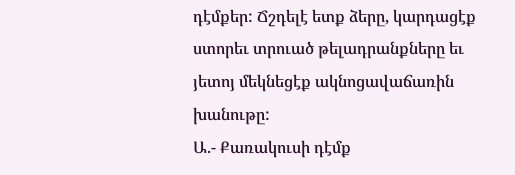դէմքեր: Ճշդելէ ետք ձերը, կարդացէք ստորեւ տրուած թելադրանքները եւ յետոյ մեկնեցէք ակնոցավաճառին խանութը:
Ա.- Քառակուսի դէմք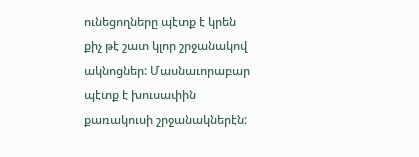ունեցողները պէտք է կրեն քիչ թէ շատ կլոր շրջանակով ակնոցներ: Մասնաւորաբար պէտք է խուսափին քառակուսի շրջանակներէն: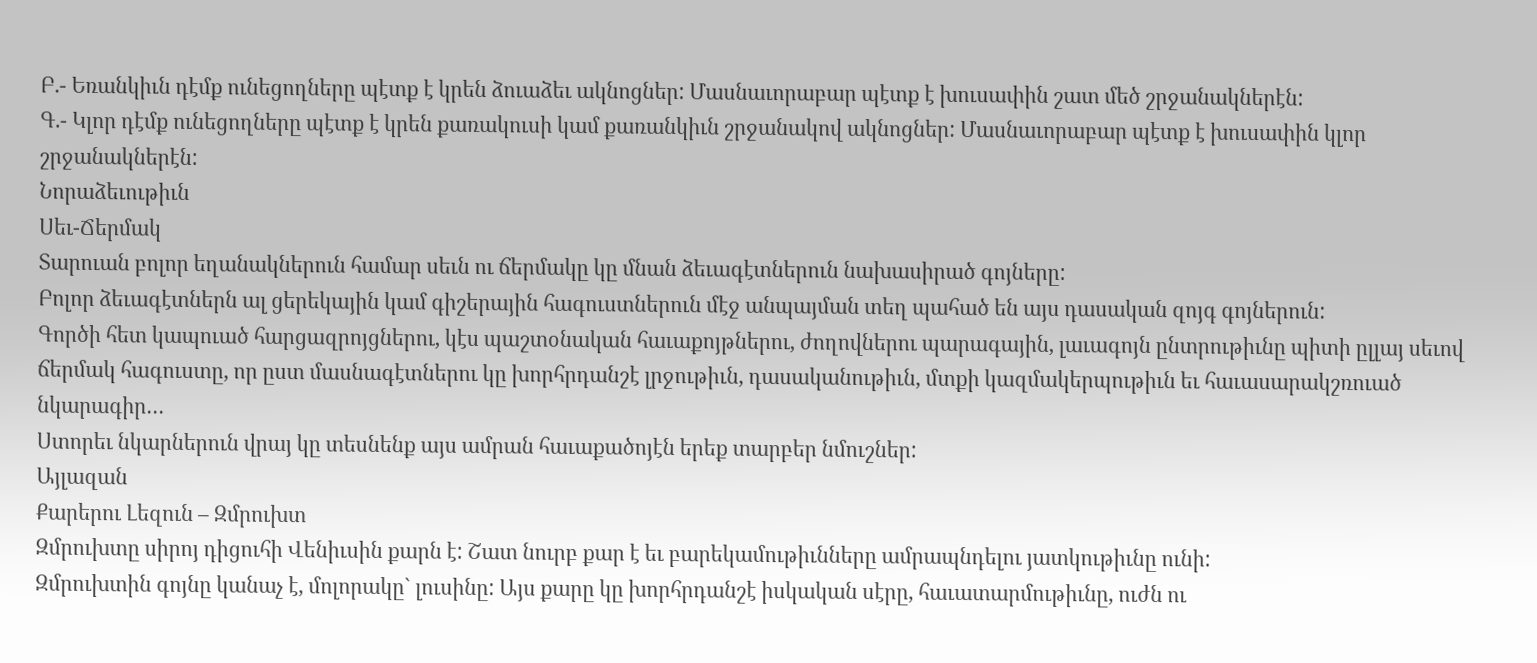Բ.- Եռանկիւն դէմք ունեցողները պէտք է կրեն ձուաձեւ ակնոցներ: Մասնաւորաբար պէտք է խուսափին շատ մեծ շրջանակներէն:
Գ.- Կլոր դէմք ունեցողները պէտք է կրեն քառակուսի կամ քառանկիւն շրջանակով ակնոցներ: Մասնաւորաբար պէտք է խուսափին կլոր շրջանակներէն:
Նորաձեւութիւն
Սեւ-Ճերմակ
Տարուան բոլոր եղանակներուն համար սեւն ու ճերմակը կը մնան ձեւագէտներուն նախասիրած գոյները:
Բոլոր ձեւագէտներն ալ ցերեկային կամ գիշերային հագուստներուն մէջ անպայման տեղ պահած են այս դասական զոյգ գոյներուն:
Գործի հետ կապուած հարցազրոյցներու, կէս պաշտօնական հաւաքոյթներու, ժողովներու պարագային, լաւագոյն ընտրութիւնը պիտի ըլլայ սեւով ճերմակ հագուստը, որ ըստ մասնագէտներու կը խորհրդանշէ լրջութիւն, դասականութիւն, մտքի կազմակերպութիւն եւ հաւասարակշռուած նկարագիր…
Ստորեւ նկարներուն վրայ կը տեսնենք այս ամրան հաւաքածոյէն երեք տարբեր նմուշներ:
Այլազան
Քարերու Լեզուն – Զմրուխտ
Զմրուխտը սիրոյ դիցուհի Վենիւսին քարն է: Շատ նուրբ քար է եւ բարեկամութիւնները ամրապնդելու յատկութիւնը ունի:
Զմրուխտին գոյնը կանաչ է, մոլորակը` լուսինը: Այս քարը կը խորհրդանշէ իսկական սէրը, հաւատարմութիւնը, ուժն ու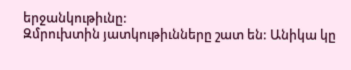երջանկութիւնը:
Զմրուխտին յատկութիւնները շատ են: Անիկա կը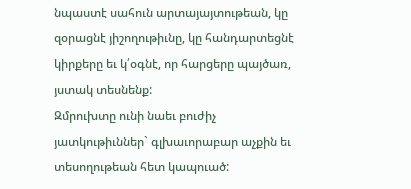նպաստէ սահուն արտայայտութեան, կը զօրացնէ յիշողութիւնը, կը հանդարտեցնէ կիրքերը եւ կ՛օգնէ, որ հարցերը պայծառ, յստակ տեսնենք:
Զմրուխտը ունի նաեւ բուժիչ յատկութիւններ` գլխաւորաբար աչքին եւ տեսողութեան հետ կապուած: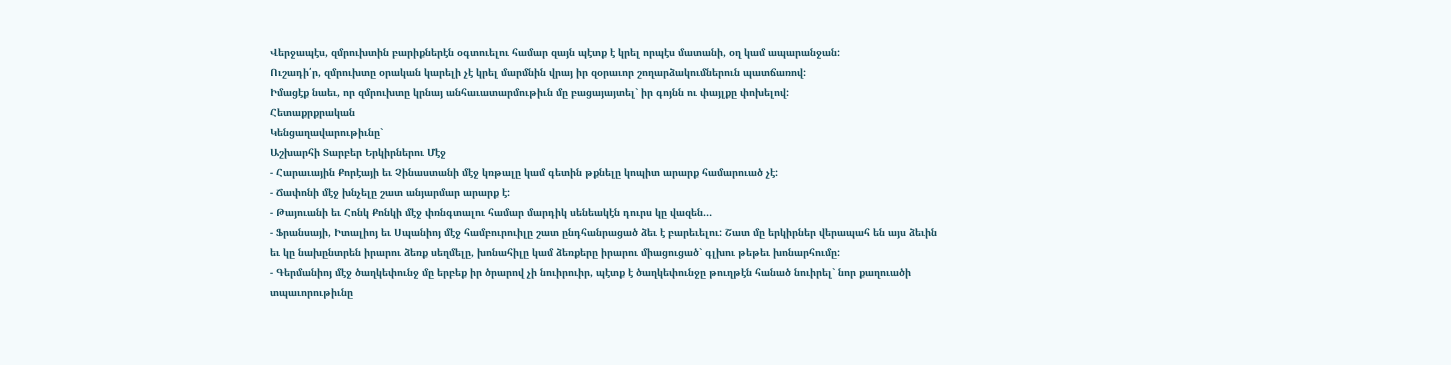Վերջապէս, զմրուխտին բարիքներէն օգտուելու համար զայն պէտք է կրել որպէս մատանի, օղ կամ ապարանջան:
Ուշադի՛ր, զմրուխտը օրական կարելի չէ կրել մարմնին վրայ իր զօրաւոր շողարձակումներուն պատճառով:
Իմացէք նաեւ, որ զմրուխտը կրնայ անհաւատարմութիւն մը բացայայտել` իր գոյնն ու փայլքը փոխելով:
Հետաքրքրական
Կենցաղավարութիւնը`
Աշխարհի Տարբեր Երկիրներու Մէջ
- Հարաւային Քորէայի եւ Չինաստանի մէջ կռթալը կամ գետին թքնելը կոպիտ արարք համարուած չէ:
- Ճափոնի մէջ խնչելը շատ անյարմար արարք է:
- Թայուանի եւ Հոնկ Քոնկի մէջ փռնգտալու համար մարդիկ սենեակէն դուրս կը վազեն…
- Ֆրանսայի, Իտալիոյ եւ Սպանիոյ մէջ համբուրուիլը շատ ընդհանրացած ձեւ է բարեւելու: Շատ մը երկիրներ վերապահ են այս ձեւին եւ կը նախընտրեն իրարու ձեռք սեղմելը, խոնահիլը կամ ձեռքերը իրարու միացուցած` գլխու թեթեւ խոնարհումը:
- Գերմանիոյ մէջ ծաղկեփունջ մը երբեք իր ծրարով չի նուիրուիր, պէտք է ծաղկեփունջը թուղթէն հանած նուիրել` նոր քաղուածի տպաւորութիւնը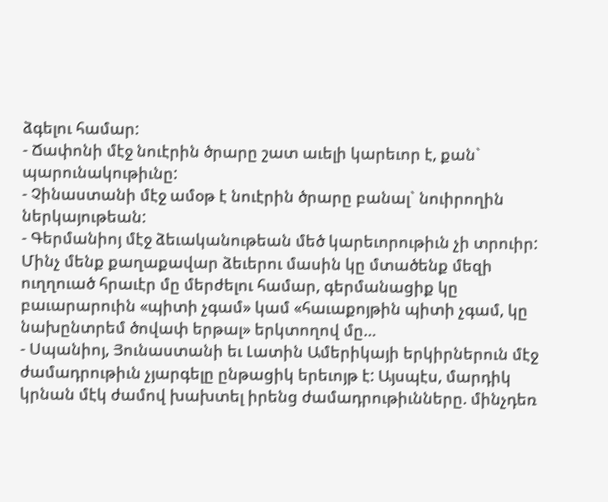ձգելու համար:
- Ճափոնի մէջ նուէրին ծրարը շատ աւելի կարեւոր է, քան` պարունակութիւնը:
- Չինաստանի մէջ ամօթ է նուէրին ծրարը բանալ` նուիրողին ներկայութեան:
- Գերմանիոյ մէջ ձեւականութեան մեծ կարեւորութիւն չի տրուիր: Մինչ մենք քաղաքավար ձեւերու մասին կը մտածենք մեզի ուղղուած հրաւէր մը մերժելու համար, գերմանացիք կը բաւարարուին «պիտի չգամ» կամ «հաւաքոյթին պիտի չգամ, կը նախընտրեմ ծովափ երթալ» երկտողով մը…
- Սպանիոյ, Յունաստանի եւ Լատին Ամերիկայի երկիրներուն մէջ ժամադրութիւն չյարգելը ընթացիկ երեւոյթ է: Այսպէս, մարդիկ կրնան մէկ ժամով խախտել իրենց ժամադրութիւնները. մինչդեռ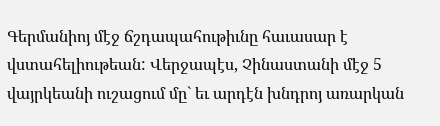Գերմանիոյ մէջ ճշդապահութիւնը հաւասար է վստահելիութեան: Վերջապէս, Չինաստանի մէջ 5 վայրկեանի ուշացում մը` եւ արդէն խնդրոյ առարկան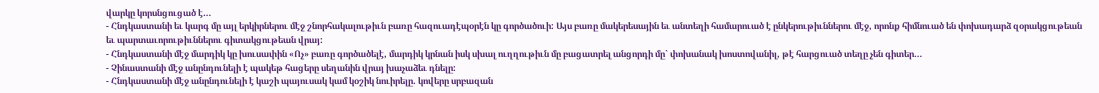վարկը կորսնցուցած է…
- Հնդկաստանի եւ կարգ մը այլ երկիրներու մէջ շնորհակալութիւն բառը հազուադէպօրէն կը գործածուի: Այս բառը մակերեսային եւ անտեղի համարուած է ընկերութիւններու մէջ, որոնք հիմնուած են փոխադարձ զօրակցութեան եւ պարտաւորութիւններու գիտակցութեան վրայ:
- Հնդկաստանի մէջ մարդիկ կը խուսափին «Ոչ» բառը գործածելէ, մարդիկ կրնան իսկ սխալ ուղղութիւն մը բացատրել անցորդի մը` փոխանակ խոստովանիլ, թէ հարցուած տեղը չեն գիտեր…
- Չինաստանի մէջ անընդունելի է պակեթ հացերը սեղանին վրայ խաչաձեւ դնելը:
- Հնդկաստանի մէջ անընդունելի է կաշի պայուսակ կամ կօշիկ նուիրելը. կովերը սրբազան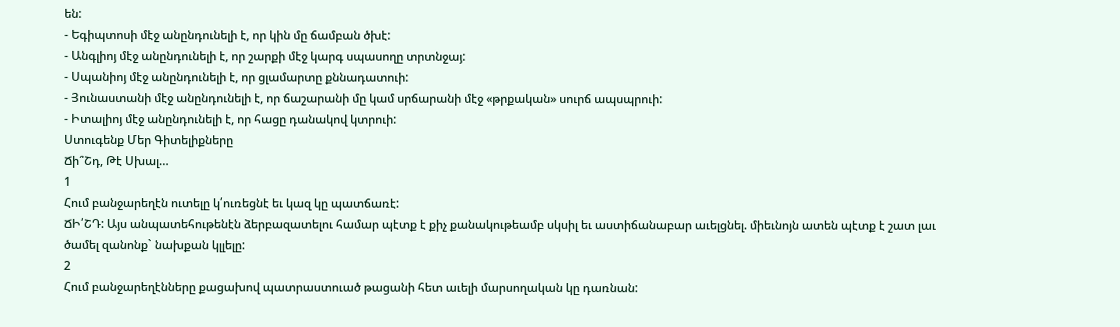են:
- Եգիպտոսի մէջ անընդունելի է, որ կին մը ճամբան ծխէ:
- Անգլիոյ մէջ անընդունելի է, որ շարքի մէջ կարգ սպասողը տրտնջայ:
- Սպանիոյ մէջ անընդունելի է, որ ցլամարտը քննադատուի:
- Յունաստանի մէջ անընդունելի է, որ ճաշարանի մը կամ սրճարանի մէջ «թրքական» սուրճ ապսպրուի:
- Իտալիոյ մէջ անընդունելի է, որ հացը դանակով կտրուի:
Ստուգենք Մեր Գիտելիքները
Ճի՞Շդ, Թէ Սխալ…
1
Հում բանջարեղէն ուտելը կ՛ուռեցնէ եւ կազ կը պատճառէ:
ՃԻ՛ՇԴ: Այս անպատեհութենէն ձերբազատելու համար պէտք է քիչ քանակութեամբ սկսիլ եւ աստիճանաբար աւելցնել. միեւնոյն ատեն պէտք է շատ լաւ ծամել զանոնք` նախքան կլլելը:
2
Հում բանջարեղէնները քացախով պատրաստուած թացանի հետ աւելի մարսողական կը դառնան: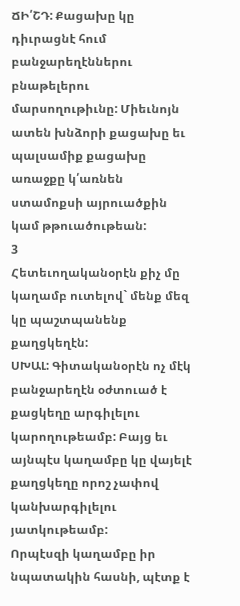ՃԻ՛ՇԴ: Քացախը կը դիւրացնէ հում բանջարեղէններու բնաթելերու մարսողութիւնը: Միեւնոյն ատեն խնձորի քացախը եւ պալսամիք քացախը առաջքը կ՛առնեն ստամոքսի այրուածքին կամ թթուածութեան:
3
Հետեւողականօրէն քիչ մը կաղամբ ուտելով` մենք մեզ կը պաշտպանենք քաղցկեղէն:
ՍԽԱԼ: Գիտականօրէն ոչ մէկ բանջարեղէն օժտուած է քացկեղը արգիլելու կարողութեամբ: Բայց եւ այնպէս կաղամբը կը վայելէ քաղցկեղը որոշ չափով կանխարգիլելու յատկութեամբ:
Որպէսզի կաղամբը իր նպատակին հասնի, պէտք է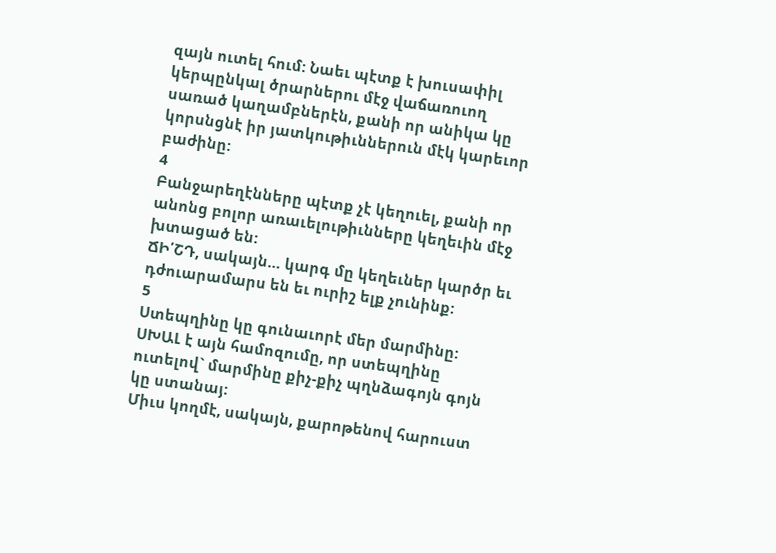զայն ուտել հում: Նաեւ պէտք է խուսափիլ կերպընկալ ծրարներու մէջ վաճառուող սառած կաղամբներէն, քանի որ անիկա կը կորսնցնէ իր յատկութիւններուն մէկ կարեւոր բաժինը:
4
Բանջարեղէնները պէտք չէ կեղուել, քանի որ անոնց բոլոր առաւելութիւնները կեղեւին մէջ խտացած են:
ՃԻ՛ՇԴ, սակայն… կարգ մը կեղեւներ կարծր եւ դժուարամարս են եւ ուրիշ ելք չունինք:
5
Ստեպղինը կը գունաւորէ մեր մարմինը:
ՍԽԱԼ է այն համոզումը, որ ստեպղինը ուտելով` մարմինը քիչ-քիչ պղնձագոյն գոյն կը ստանայ:
Միւս կողմէ, սակայն, քարոթենով հարուստ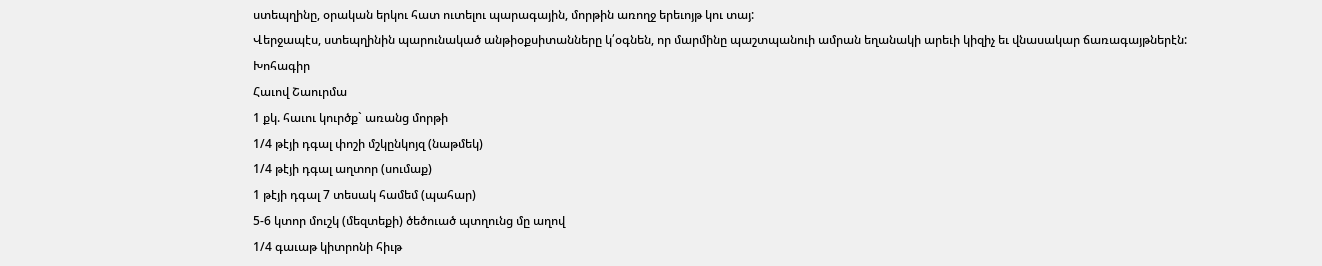ստեպղինը, օրական երկու հատ ուտելու պարագային, մորթին առողջ երեւոյթ կու տայ:
Վերջապէս, ստեպղինին պարունակած անթիօքսիտանները կ՛օգնեն, որ մարմինը պաշտպանուի ամրան եղանակի արեւի կիզիչ եւ վնասակար ճառագայթներէն:
Խոհագիր
Հաւով Շաուրմա
1 քկ. հաւու կուրծք` առանց մորթի
1/4 թէյի դգալ փոշի մշկընկոյզ (նաթմեկ)
1/4 թէյի դգալ աղտոր (սումաք)
1 թէյի դգալ 7 տեսակ համեմ (պահար)
5-6 կտոր մուշկ (մեզտեքի) ծեծուած պտղունց մը աղով
1/4 գաւաթ կիտրոնի հիւթ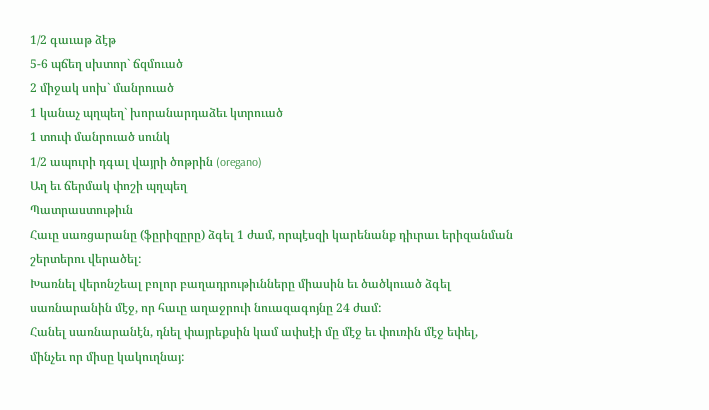1/2 գաւաթ ձէթ
5-6 պճեղ սխտոր` ճզմուած
2 միջակ սոխ` մանրուած
1 կանաչ պղպեղ` խորանարդաձեւ կտրուած
1 տուփ մանրուած սունկ
1/2 ապուրի դգալ վայրի ծոթրին (oregano)
Աղ եւ ճերմակ փոշի պղպեղ
Պատրաստութիւն
Հաւը սառցարանը (ֆըրիզըրը) ձգել 1 ժամ, որպէսզի կարենանք դիւրաւ երիզանման շերտերու վերածել:
Խառնել վերոնշեալ բոլոր բաղադրութիւնները միասին եւ ծածկուած ձգել սառնարանին մէջ, որ հաւը աղաջրուի նուազագոյնը 24 ժամ:
Հանել սառնարանէն, դնել փայրեքսին կամ ափսէի մը մէջ եւ փուռին մէջ եփել, մինչեւ որ միսը կակուղնայ: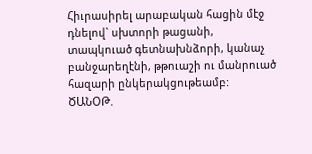Հիւրասիրել արաբական հացին մէջ դնելով` սխտորի թացանի, տապկուած գետնախնձորի, կանաչ բանջարեղէնի, թթուաշի ու մանրուած հազարի ընկերակցութեամբ:
ԾԱՆՕԹ.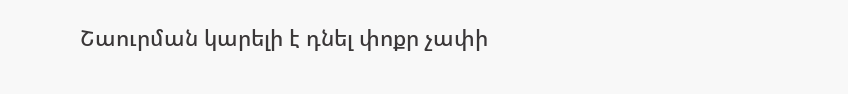Շաուրման կարելի է դնել փոքր չափի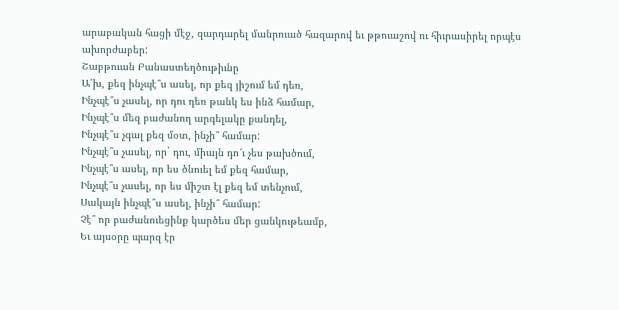արաբական հացի մէջ, զարդարել մանրուած հազարով եւ թթուաշով ու հիւրասիրել որպէս ախորժաբեր:
Շաբթուան Բանաստեղծութիւնը
Ա՛խ, քեզ ինչպէ՞ս ասել, որ քեզ յիշում եմ դեռ,
Ինչպէ՞ս չասել, որ դու դեռ թանկ ես ինձ համար,
Ինչպէ՞ս մեզ բաժանող արգելակը քանդել,
Ինչպէ՞ս չգալ քեզ մօտ, ինչի՞ համար:
Ինչպէ՞ս չասել, որ` դու, միայն դո՜ւ չես թախծում,
Ինչպէ՞ս ասել, որ ես ծնուել եմ քեզ համար,
Ինչպէ՞ս չասել, որ ես միշտ էլ քեզ եմ տենչում,
Սակայն ինչպէ՞ս ասել, ինչի՞ համար:
Չէ՞ որ բաժանուեցինք կարծես մեր ցանկութեամբ,
Եւ այսօրը պարզ էր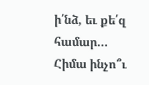ի՛նձ, եւ քե՛զ համար…
Հիմա ինչո՞ւ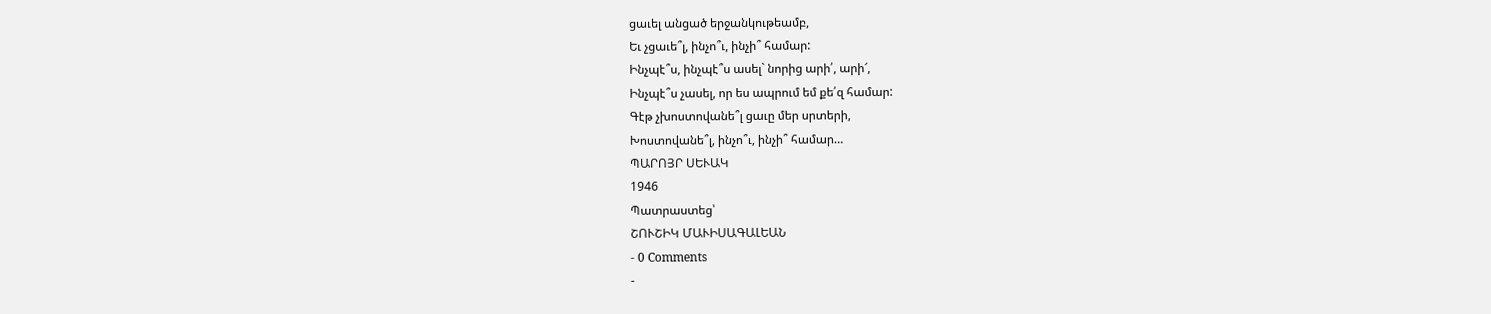ցաւել անցած երջանկութեամբ,
Եւ չցաւե՞լ, ինչո՞ւ, ինչի՞ համար:
Ինչպէ՞ս, ինչպէ՞ս ասել` նորից արի՛, արի՜,
Ինչպէ՞ս չասել, որ ես ապրում եմ քե՛զ համար:
Գէթ չխոստովանե՞լ ցաւը մեր սրտերի,
Խոստովանե՞լ, ինչո՞ւ, ինչի՞ համար…
ՊԱՐՈՅՐ ՍԵՒԱԿ
1946
Պատրաստեց՝
ՇՈՒՇԻԿ ՄԱՒԻՍԱԳԱԼԵԱՆ
- 0 Comments
-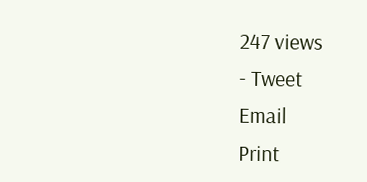247 views
- Tweet
Email
Print